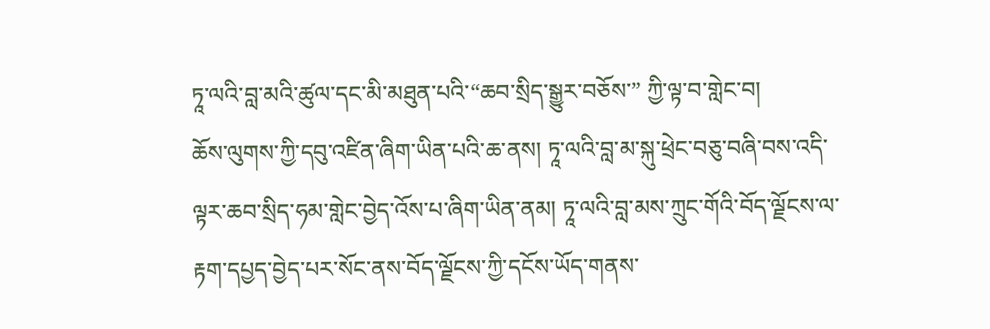ཏཱ་ལའི་བླ་མའི་ཚུལ་དང་མི་མཐུན་པའི་“ཆབ་སྲིད་སྒྱུར་བཅོས་” ཀྱི་ལྟ་བ་གླེང་བ།
ཆོས་ལུགས་ཀྱི་དབུ་འཛིན་ཞིག་ཡིན་པའི་ཆ་ནས། ཏཱ་ལའི་བླ་མ་སྐུ་ཕྲེང་བཅུ་བཞི་བས་འདི་ལྟར་ཆབ་སྲིད་ཧམ་གླེང་བྱེད་འོས་པ་ཞིག་ཡིན་ནམ། ཏཱ་ལའི་བླ་མས་ཀྲུང་གོའི་བོད་ལྗོངས་ལ་རྟག་དཔྱད་བྱེད་པར་སོང་ནས་བོད་ལྗོངས་ཀྱི་དངོས་ཡོད་གནས་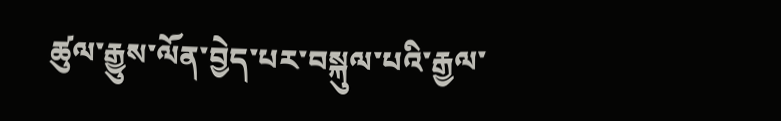ཚུལ་རྒྱུས་ལོན་བྱེད་པར་བསྐུལ་པའི་རྒྱལ་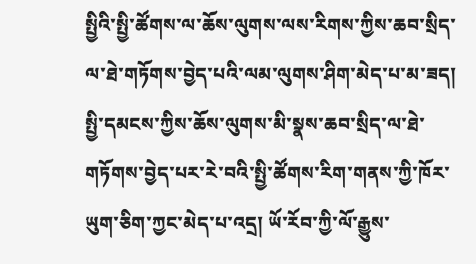སྤྱིའི་སྤྱི་ཚོགས་ལ་ཆོས་ལུགས་ལས་རིགས་ཀྱིས་ཆབ་སྲིད་ལ་ཐེ་གཏོགས་བྱེད་པའི་ལམ་ལུགས་ཤིག་མེད་པ་མ་ཟད། སྤྱི་དམངས་ཀྱིས་ཆོས་ལུགས་མི་སྣས་ཆབ་སྲིད་ལ་ཐེ་གཏོགས་བྱེད་པར་རེ་བའི་སྤྱི་ཚོགས་རིག་གནས་ཀྱི་ཁོར་ཡུག་ཅིག་ཀྱང་མེད་པ་འདྲ། ཡོ་རོབ་ཀྱི་ལོ་རྒྱུས་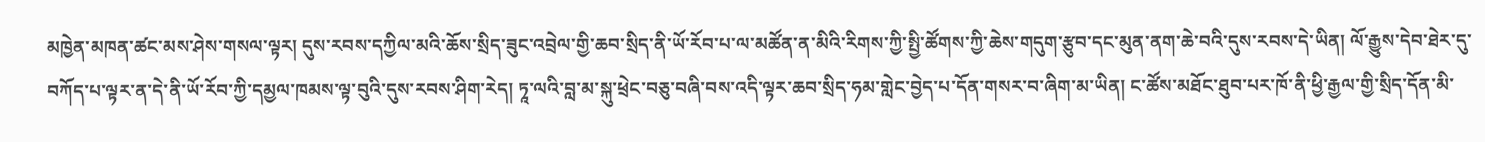མཁྱེན་མཁན་ཚང་མས་ཤེས་གསལ་ལྟར། དུས་རབས་དཀྱིལ་མའི་ཆོས་སྲིད་ཟུང་འབྲེལ་གྱི་ཆབ་སྲིད་ནི་ཡོ་རོབ་པ་ལ་མཚོན་ན་མིའི་རིགས་ཀྱི་སྤྱི་ཚོགས་ཀྱི་ཆེས་གདུག་རྩུབ་དང་མུན་ནག་ཆེ་བའི་དུས་རབས་དེ་ཡིན། ལོ་རྒྱུས་དེབ་ཐེར་དུ་བཀོད་པ་ལྟར་ན་དེ་ནི་ཡོ་རོབ་ཀྱི་དམྱལ་ཁམས་ལྟ་བུའི་དུས་རབས་ཤིག་རེད། ཏཱ་ལའི་བླ་མ་སྐུ་ཕྲེང་བཅུ་བཞི་བས་འདི་ལྟར་ཆབ་སྲིད་ཧམ་གླེང་བྱེད་པ་དོན་གསར་བ་ཞིག་མ་ཡིན། ང་ཚོས་མཐོང་ཐུབ་པར་ཁོ་ནི་ཕྱི་རྒྱལ་གྱི་སྲིད་དོན་མི་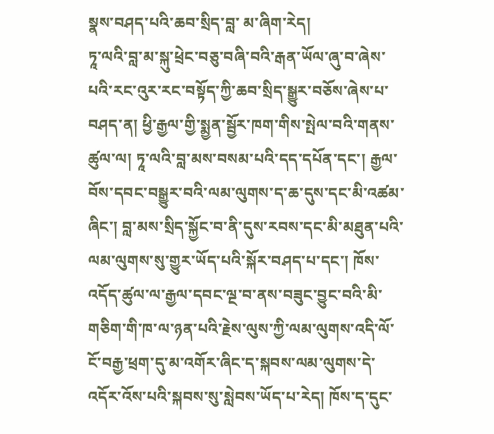སྣས་བཤད་པའི་ཆབ་སྲིད་བླ་ མ་ཞིག་རེད།
ཏཱ་ལའི་བླ་མ་སྐུ་ཕྲེང་བཅུ་བཞི་བའི་རྒན་ཡོལ་ཞུ་བ་ཞེས་པའི་རང་འུར་རང་བསྟོད་ཀྱི་ཆབ་སྲིད་སྒྱུར་བཅོས་ཞེས་པ་བཤད་ན། ཕྱི་རྒྱལ་གྱི་སྨྱན་སྦྱོར་ཁག་གིས་སྤེལ་བའི་གནས་ཚུལ་ལ། ཏཱ་ལའི་བླ་མས་བསམ་པའི་དད་དཔོན་དང་། རྒྱལ་བོས་དབང་བསྒྱུར་བའི་ལམ་ལུགས་ད་ཆ་དུས་དང་མི་འཚམ་ཞིང་། བླ་མས་སྲིད་སྐྱོང་བ་ནི་དུས་རབས་དང་མི་མཐུན་པའི་ལམ་ལུགས་སུ་གྱུར་ཡོད་པའི་སྐོར་བཤད་པ་དང་། ཁོས་འདོད་ཚུལ་ལ་རྒྱལ་དབང་ལྔ་བ་ནས་བཟུང་བྱུང་བའི་མི་གཅིག་གི་ཁ་ལ་ཉན་པའི་རྗེས་ལུས་ཀྱི་ལམ་ལུགས་འདི་ལོ་ངོ་བརྒྱ་ཕྲག་དུ་མ་འགོར་ཞིང་ད་སྐབས་ལམ་ལུགས་དེ་འདོར་འོས་པའི་སྐབས་སུ་སླེབས་ཡོད་པ་རེད། ཁོས་ད་དུང་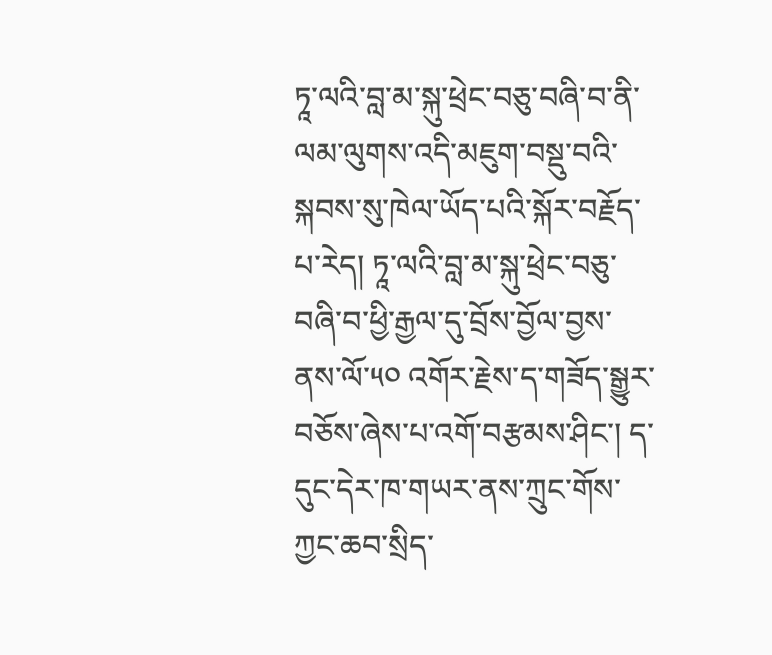ཏཱ་ལའི་བླ་མ་སྐུ་ཕྲེང་བཅུ་བཞི་བ་ནི་ལམ་ལུགས་འདི་མཇུག་བསྡུ་བའི་སྐབས་སུ་ཁེལ་ཡོད་པའི་སྐོར་བརྗོད་པ་རེད། ཏཱ་ལའི་བླ་མ་སྐུ་ཕྲེང་བཅུ་བཞི་བ་ཕྱི་རྒྱལ་དུ་བྲོས་བྱོལ་བྱས་ནས་ལོ་༥༠ འགོར་རྗེས་ད་གཟོད་སྒྱུར་བཅོས་ཞེས་པ་འགོ་བརྩམས་ཤིང་། ད་དུང་དེར་ཁ་གཡར་ནས་ཀྲུང་གོས་ཀྱང་ཆབ་སྲིད་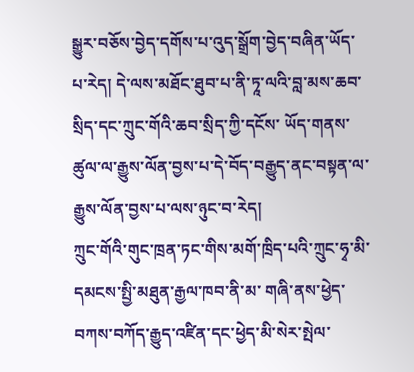སྒྱུར་བཅོས་བྱེད་དགོས་པ་འུད་སྒྲོག་བྱེད་བཞིན་ཡོད་པ་རེད། དེ་ལས་མཐོང་ཐུབ་པ་ནི་ཏཱ་ལའི་བླ་མས་ཆབ་སྲིད་དང་ཀྲུང་གོའི་ཆབ་སྲིད་ཀྱི་དངོས་ ཡོད་གནས་ཚུལ་ལ་རྒྱུས་ལོན་བྱས་པ་དེ་བོད་བརྒྱུད་ནང་བསྟན་ལ་རྒྱུས་ལོན་བྱས་པ་ལས་ཉུང་བ་རེད།
ཀྲུང་གོའི་གུང་ཁྲན་ཏང་གིས་མགོ་ཁྲིད་པའི་ཀྲུང་ཧྭ་མི་དམངས་སྤྱི་མཐུན་རྒྱལ་ཁབ་ནི་མ་ གཞི་ནས་ཕྱེད་བཀས་བཀོད་རྒྱུད་འཛིན་དང་ཕྱེད་མི་སེར་སྤེལ་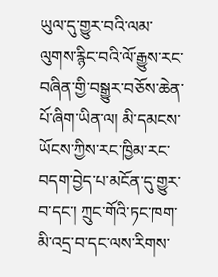ཡུལ་དུ་གྱུར་བའི་ལམ་ ལུགས་རྙིང་བའི་ལོ་རྒྱུས་རང་བཞིན་གྱི་བསྒྱུར་བཅོས་ཆེན་པོ་ཞིག་ཡིན་ལ། མི་དམངས་ཡོངས་ཀྱིས་རང་ཁྱིམ་རང་བདག་བྱེད་པ་མངོན་དུ་གྱུར་བ་དང་། ཀྲུང་གོའི་ཏང་ཁག་མི་འདྲ་བ་དང་ལས་རིགས་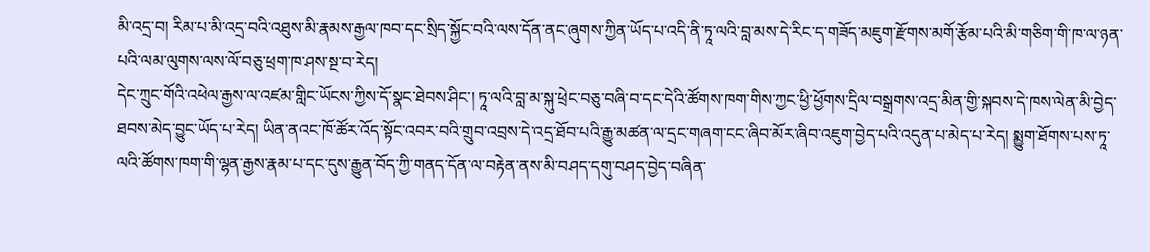མི་འདྲ་བ། རིམ་པ་མི་འདྲ་བའི་འཐུས་མི་རྣམས་རྒྱལ་ཁབ་དང་སྲིད་སྐྱོང་བའི་ལས་དོན་ནང་ཞུགས་ཀྱིན་ཡོད་པ་འདི་ནི་ཏཱ་ལའི་བླ་མས་དེ་རིང་ད་གཟོད་མཇུག་རྫོགས་མགོ་རྩོམ་པའི་མི་གཅིག་གི་ཁ་ལ་ཉན་པའི་ལམ་ལུགས་ལས་ལོ་བཅུ་ཕྲག་ཁ་ཤས་སྔ་བ་རེད།
དེང་ཀྲུང་གོའི་འཕེལ་རྒྱས་ལ་འཛམ་གླིང་ཡོངས་ཀྱིས་དོ་སྣང་ཐེབས་ཤིང་། ཏཱ་ལའི་བླ་མ་སྐུ་ཕྲེང་བཅུ་བཞི་བ་དང་དེའི་ཚོགས་ཁག་གིས་ཀྱང་ཕྱི་ཕྱོགས་དྲིལ་བསྒྲགས་འདྲ་མིན་གྱི་སྐབས་དེ་ཁས་ལེན་མི་བྱེད་ཐབས་མེད་བྱུང་ཡོད་པ་རེད། ཡིན་ནའང་ཁོ་ཚོར་འོད་སྟོང་འབར་བའི་གྲུབ་འབྲས་དེ་འདྲ་ཐོབ་པའི་རྒྱུ་མཚན་ལ་དྲང་གཞག་ངང་ཞིབ་མོར་ཞིབ་འཇུག་བྱེད་པའི་འདུན་པ་མེད་པ་རེད། སྨྱུག་ཐོགས་པས་ཏཱ་ལའི་ཚོགས་ཁག་གི་ལྷན་རྒྱས་རྣམ་པ་དང་དུས་རྒྱུན་བོད་ཀྱི་གནད་དོན་ལ་བརྟེན་ནས་མི་བཤད་དགུ་བཤད་བྱེད་བཞིན་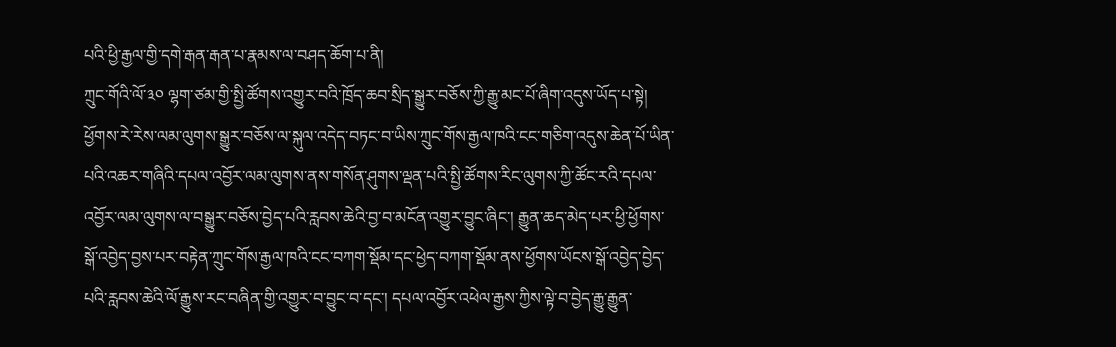པའི་ཕྱི་རྒྱལ་གྱི་དགེ་རྒན་རྒན་པ་རྣམས་ལ་བཤད་ཆོག་པ་ནི།
ཀྲུང་གོའི་ལོ་༣༠ ལྷག་ཙམ་གྱི་སྤྱི་ཚོགས་འགྱུར་བའི་ཁྲོད་ཆབ་སྲིད་སྒྱུར་བཅོས་ཀྱི་རྒྱུ་མང་པོ་ཞིག་འདུས་ཡོད་པ་སྟེ། ཕྱོགས་རེ་རེས་ལམ་ལུགས་སྒྱུར་བཅོས་ལ་སྐུལ་འདེད་བཏང་བ་ཡིས་ཀྲུང་གོས་རྒྱལ་ཁའི་ངང་གཅིག་འདུས་ཆེན་པོ་ཡིན་པའི་འཆར་གཞིའི་དཔལ་འབྱོར་ལམ་ལུགས་ནས་གསོན་ཤུགས་ལྡན་པའི་སྤྱི་ཚོགས་རིང་ལུགས་ཀྱི་ཚོང་རའི་དཔལ་འབྱོར་ལམ་ལུགས་ལ་བསྒྱུར་བཅོས་བྱེད་པའི་རླབས་ཆེའི་བྱ་བ་མངོན་འགྱུར་བྱུང་ཞིང་། རྒྱུན་ཆད་མེད་པར་ཕྱི་ཕྱོགས་སྒོ་འབྱེད་བྱས་པར་བརྟེན་ཀྲུང་གོས་རྒྱལ་ཁའི་ངང་བཀག་སྡོམ་དང་ཕྱེད་བཀག་སྡོམ་ནས་ཕྱོགས་ཡོངས་སྒོ་འབྱེད་བྱེད་པའི་རླབས་ཆེའི་ལོ་རྒྱུས་རང་བཞིན་གྱི་འགྱུར་བ་བྱུང་བ་དང་། དཔལ་འབྱོར་འཕེལ་རྒྱས་ཀྱིས་ལྟེ་བ་བྱེད་རྒྱུ་རྒྱུན་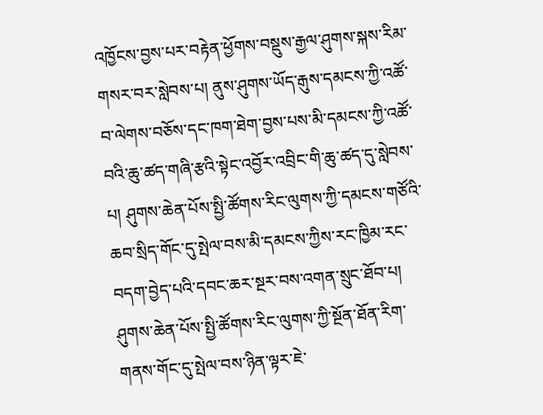འཁྱོངས་བྱས་པར་བརྟེན་ཕྱོགས་བསྡུས་རྒྱལ་ཤུགས་སྐས་རིམ་གསར་བར་སླེབས་པ། ནུས་ཤུགས་ཡོད་རྒུས་དམངས་ཀྱི་འཚོ་བ་ལེགས་བཅོས་དང་ཁག་ཐེག་བྱས་པས་མི་དམངས་ཀྱི་འཚོ་བའི་ཆུ་ཚད་གཞི་རྩའི་སྟེང་འབྱོར་འབྲིང་གི་ཆུ་ཚད་དུ་སླེབས་པ། ཤུགས་ཆེན་པོས་སྤྱི་ཚོགས་རིང་ལུགས་ཀྱི་དམངས་གཙོའི་ཆབ་སྲིད་གོང་དུ་སྤེལ་བས་མི་དམངས་ཀྱིས་རང་ཁྱིམ་རང་བདག་བྱེད་པའི་དབང་ཆར་སྔར་བས་འགན་སྲུང་ཐོབ་པ། ཤུགས་ཆེན་པོས་སྤྱི་ཚོགས་རིང་ལུགས་ཀྱི་སྔོན་ཐོན་རིག་གནས་གོང་དུ་སྤེལ་བས་ཉིན་ལྟར་ཇེ་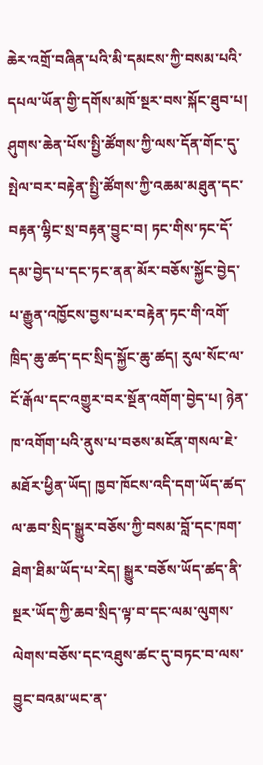ཆེར་འགྲོ་བཞིན་པའི་མི་དམངས་ཀྱི་བསམ་པའི་དཔལ་ཡོན་གྱི་དགོས་མཁོ་སྔར་བས་སྐོང་ཐུབ་པ། ཤུགས་ཆེན་པོས་སྤྱི་ཚོགས་ཀྱི་ལས་དོན་གོང་དུ་སྤེལ་བར་བརྟེན་སྤྱི་ཚོགས་ཀྱི་འཆམ་མཐུན་དང་བརྟན་ལྷིང་སྲ་བརྟན་བྱུང་བ། ཏང་གིས་ཏང་དོ་དམ་བྱེད་པ་དང་ཏང་ནན་མོར་བཅོས་སྐྱོང་བྱེད་པ་རྒྱུན་འཁྱོངས་བྱས་པར་བརྟེན་ཏང་གི་འགོ་ཁྲིད་ཆུ་ཚད་དང་སྲིད་སྐྱོང་ཆུ་ཚད། རུལ་སོང་ལ་ངོ་རྒོལ་དང་འགྱུར་བར་སྔོན་འགོག་བྱེད་པ། ཉེན་ཁ་འགོག་པའི་ནུས་པ་བཅས་མངོན་གསལ་ཇེ་མཐོར་ཕྱིན་ཡོད། ཁྱབ་ཁོངས་འདི་དག་ཡོད་ཚད་ལ་ཆབ་སྲིད་སྒྱུར་བཅོས་ཀྱི་བསམ་བློ་དང་ཁག་ཐེག་ཐིམ་ཡོད་པ་རེད། སྒྱུར་བཅོས་ཡོད་ཚད་ནི་སྔར་ཡོད་ཀྱི་ཆབ་སྲིད་ལྟ་བ་དང་ལམ་ལུགས་ལེགས་བཅོས་དང་འཐུས་ཚང་དུ་བཏང་བ་ལས་བྱུང་བའམ་ཡང་ན་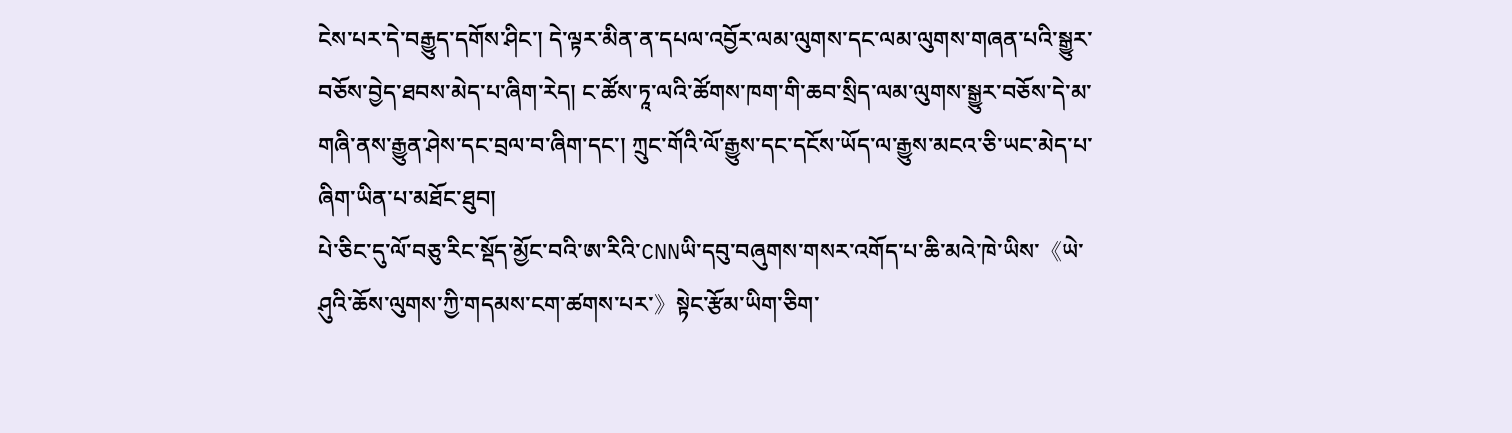ངེས་པར་དེ་བརྒྱུད་དགོས་ཤིང་། དེ་ལྟར་མིན་ན་དཔལ་འབྱོར་ལམ་ལུགས་དང་ལམ་ལུགས་གཞན་པའི་སྒྱུར་བཅོས་བྱེད་ཐབས་མེད་པ་ཞིག་རེད། ང་ཚོས་ཏཱ་ལའི་ཚོགས་ཁག་གི་ཆབ་སྲིད་ལམ་ལུགས་སྒྱུར་བཅོས་དེ་མ་གཞི་ནས་རྒྱུན་ཤེས་དང་བྲལ་བ་ཞིག་དང་། ཀྲུང་གོའི་ལོ་རྒྱུས་དང་དངོས་ཡོད་ལ་རྒྱུས་མངའ་ཅི་ཡང་མེད་པ་ཞིག་ཡིན་པ་མཐོང་ཐུབ།
པེ་ཅིང་དུ་ལོ་བཅུ་རིང་སྡོད་མྱོང་བའི་ཨ་རིའི་CNNཡི་དབུ་བཞུགས་གསར་འགོད་པ་ཆི་མའེ་ཁེ་ཡིས་《ཡེ་ཤུའི་ཆོས་ལུགས་ཀྱི་གདམས་ངག་ཚགས་པར་》སྟེང་རྩོམ་ཡིག་ཅིག་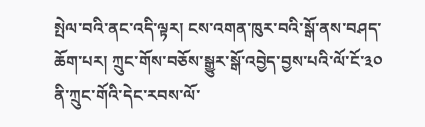སྤེལ་བའི་ནང་འདི་ལྟར། ངས་འགན་ཁུར་བའི་སྒོ་ནས་བཤད་ཆོག་པར། ཀྲུང་གོས་བཅོས་སྒྱུར་སྒོ་འབྱེད་བྱས་པའི་ལོ་ངོ་༣༠ ནི་ཀྲུང་གོའི་དེང་རབས་ལོ་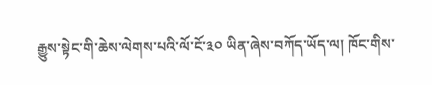རྒྱུས་སྟེང་གི་ཆེས་ལེགས་པའི་ལོ་ངོ་༣༠ ཡིན་ཞེས་བཀོད་ཡོད་ལ། ཁོང་གིས་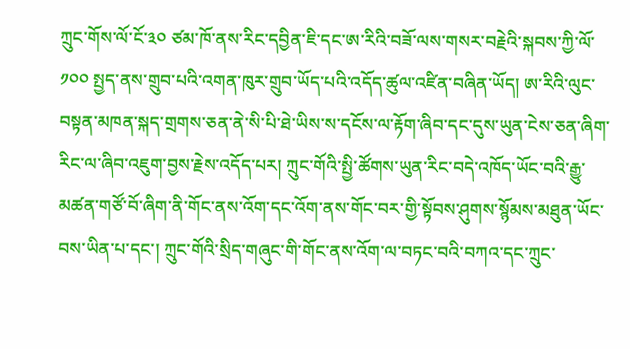ཀྲུང་གོས་ལོ་ངོ་༣༠ ཙམ་ཁོ་ནས་རིང་དབྱིན་ཇི་དང་ཨ་རིའི་བཟོ་ལས་གསར་བརྗེའི་སྐབས་ཀྱི་ལོ་༡༠༠ སྤྱད་ནས་གྲུབ་པའི་འགན་ཁུར་གྲུབ་ཡོད་པའི་འདོད་ཚུལ་འཛིན་བཞིན་ཡོད། ཨ་རིའི་ལུང་བསྟན་མཁན་སྐད་གྲགས་ཅན་ནེ་སི་པི་ཐེ་ཡིས་ས་དངོས་ལ་རྟོག་ཞིབ་དང་དུས་ཡུན་ངེས་ཅན་ཞིག་རིང་ལ་ཞིབ་འཇུག་བྱས་རྗེས་འདོད་པར། ཀྲུང་གོའི་སྤྱི་ཚོགས་ཡུན་རིང་བདེ་འཁོད་ཡོང་བའི་རྒྱུ་མཚན་གཙོ་བོ་ཞིག་ནི་གོང་ནས་འོག་དང་འོག་ནས་གོང་བར་གྱི་སྟོབས་ཤུགས་སྙོམས་མཐུན་ཡོང་བས་ཡིན་པ་དང་། ཀྲུང་གོའི་སྲིད་གཞུང་གི་གོང་ནས་འོག་ལ་བཏང་བའི་བཀའ་དང་ཀྲུང་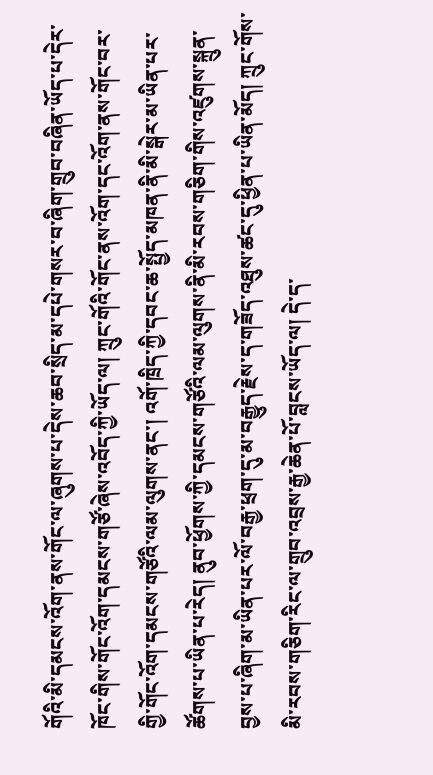གོའི་མི་དམངས་འོག་ནས་གོང་ལ་ཞུགས་པ་དེས་ཆབ་སྲིད་མ་དཔེ་གསར་བ་ཞིག་གྲུབ་བཞིན་ཡོད་པ་དེར་ཁོང་གིས་གོང་འོག་དམངས་གཙོ་ཞེས་འབོད་ཀྱི་ཡོད་ལ། ཀྲུང་གོའི་གོང་ནས་འོག་དང་འོག་ནས་གོང་བར་གྱི་གོང་འོག་དམངས་གཙོའི་ལམ་ལུགས་ནང་། འགོ་ཁྲིད་ཀྱི་དབང་ཆ་སྤྱོད་མཁན་ནི་མི་སྒེར་མ་ཡིན་པར་ཚོགས་པ་ཡིན་པ་རེད། ནུབ་ཕྱོགས་ཀྱི་དམངས་གཙོའི་ལམ་ལུགས་ནི་མི་རབས་གཅིག་གིས་འཛུགས་སྐྲུན་བྱས་པ་ཞིག་མ་ཡིན་པར་ལོ་བརྒྱ་ཕྲག་དུ་མ་བརྒྱུད་རྗེས་ད་གཟོད་འཐུས་ཚང་དུ་ཕྱིན་པ་ཡིན་མོད། ཀྲུང་གོས་མི་རབས་གཅིག་རིང་ལ་གྲུབ་འབྲས་རྒྱ་ཆེན་པོ་བླངས་ཡོད་ལ། དེ་ད་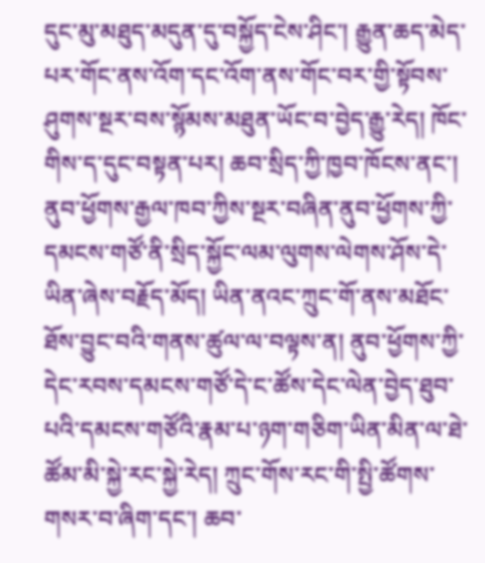དུང་མུ་མཐུད་མདུན་དུ་བསྐྱོད་ངེས་ཤིང་། རྒྱུན་ཆད་མེད་པར་གོང་ནས་འོག་དང་འོག་ནས་གོང་བར་གྱི་སྟོབས་ཤུགས་སྔར་བས་སྙོམས་མཐུན་ཡོང་བ་བྱེད་རྒྱུ་རེད། ཁོང་གིས་ད་དུང་བསྟན་པར། ཆབ་སྲིད་ཀྱི་ཁྱབ་ཁོངས་ནང་། ནུབ་ཕྱོགས་རྒྱལ་ཁབ་ཀྱིས་སྔར་བཞིན་ནུབ་ཕྱོགས་ཀྱི་དམངས་གཙོ་ནི་སྲིད་སྐྱོང་ལམ་ལུགས་ལེགས་ཤོས་དེ་ཡིན་ཞེས་བརྗོད་མོད། ཡིན་ནའང་ཀྲུང་གོ་ནས་མཐོང་ཐོས་བྱུང་བའི་གནས་ཚུལ་ལ་བལྟས་ན། ནུབ་ཕྱོགས་ཀྱི་དེང་རབས་དམངས་གཙོ་དེ་ང་ཚོས་དེང་ལེན་བྱེད་ཐུབ་པའི་དམངས་གཙོའི་རྣམ་པ་ཉག་གཅིག་ཡིན་མིན་ལ་ཐེ་ཚོམ་མི་སྐྱེ་རང་སྐྱེ་རེད། ཀྲུང་གོས་རང་གི་སྤྱི་ཚོགས་གསར་བ་ཞིག་དང་། ཆབ་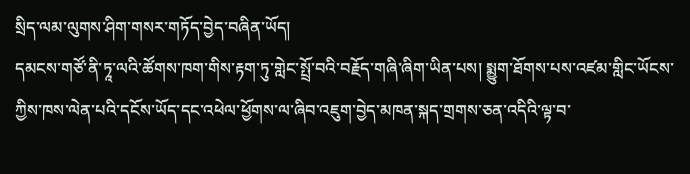སྲིད་ལམ་ལུགས་ཤིག་གསར་གཏོད་བྱེད་བཞིན་ཡོད།
དམངས་གཙོ་ནི་ཏཱ་ལའི་ཚོགས་ཁག་གིས་རྟག་ཏུ་གླེང་སྤྲོ་བའི་བརྗོད་གཞི་ཞིག་ཡིན་པས། སྨྱུག་ཐོགས་པས་འཛམ་གླིང་ཡོངས་ཀྱིས་ཁས་ལེན་པའི་དངོས་ཡོད་དང་འཕེལ་ཕྱོགས་ལ་ཞིབ་འཇུག་བྱེད་མཁན་སྐད་གྲགས་ཅན་འདིའི་ལྟ་བ་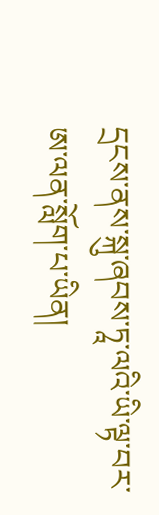དྲངས་ནས་སྐུ་ཞབས་ཏཱ་ལའི་ཡི་ལྟ་བར་ཨ་ལན་སློག་པ་ཡིན།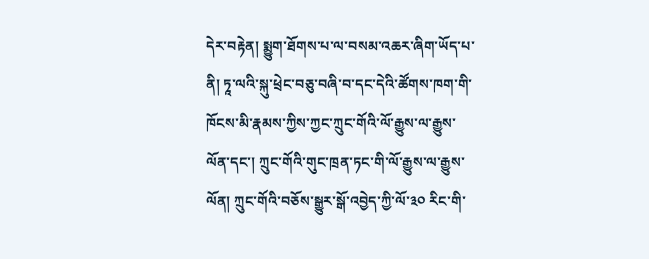དེར་བརྟེན། སྨྱུག་ཐོགས་པ་ལ་བསམ་འཆར་ཞིག་ཡོད་པ་ནི། ཏཱ་ལའི་སྐུ་ཕྲེང་བཅུ་བཞི་བ་དང་དེའི་ཚོགས་ཁག་གི་ཁོངས་མི་རྣམས་ཀྱིས་ཀྱང་ཀྲུང་གོའི་ལོ་རྒྱུས་ལ་རྒྱུས་ལོན་དང་། ཀྲུང་གོའི་གུང་ཁྲན་ཏང་གི་ལོ་རྒྱུས་ལ་རྒྱུས་ལོན། ཀྲུང་གོའི་བཅོས་སྒྱུར་སྒོ་འབྱེད་ཀྱི་ལོ་༣༠ རིང་གི་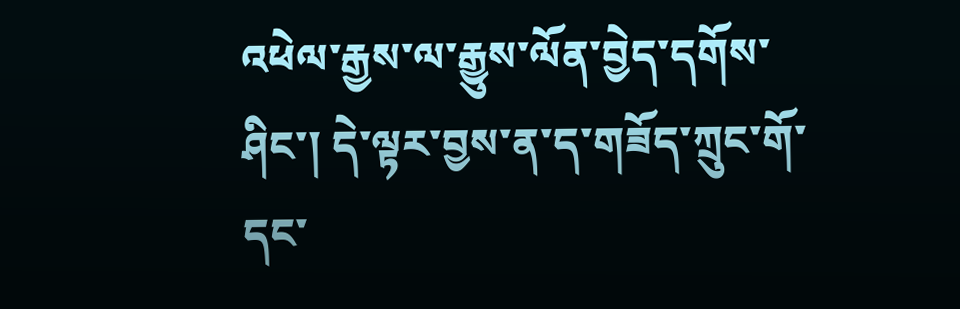འཕེལ་རྒྱས་ལ་རྒྱུས་ལོན་བྱེད་དགོས་ཤིང་། དེ་ལྟར་བྱས་ན་ད་གཟོད་ཀྲུང་གོ་དང་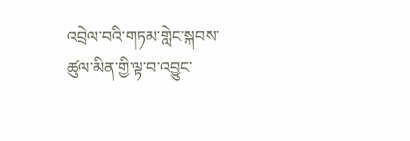འབྲེལ་བའི་གཏམ་གླེང་སྐབས་ཚུལ་མིན་གྱི་ལྟ་བ་འབྱུང་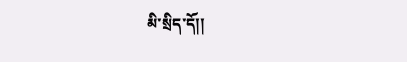མི་སྲིད་དོ།།